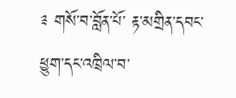༉ གསོ་བ་བློན་པོ་ རྟ་མགྲིན་དབང་ཕྱུག་དང་འཁྲིལ་བ་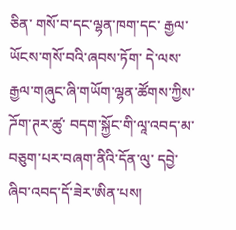ཅིན་ གསོ་བ་དང་ལྷན་ཁག་དང་ རྒྱལ་ཡོངས་གསོ་བའི་ཞབས་ཏོག་ དེ་ལས་ རྒྱལ་གཞུང་ཞི་གཡོག་ལྷན་ཚོགས་ཀྱིས་ ཌོག་ཊར་ཚུ་ བདག་སྐྱོང་གི་ལཱ་འབད་མ་བཅུག་པར་བཞག་ནིའི་དོན་ལུ་ དབྱེ་ཞིབ་འབད་དོ་ཟེར་ཨིན་པས།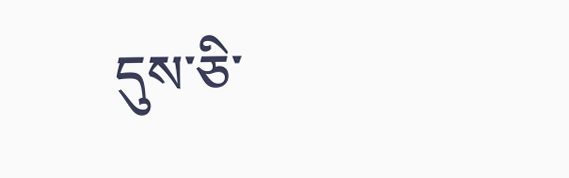དུས་ཅི་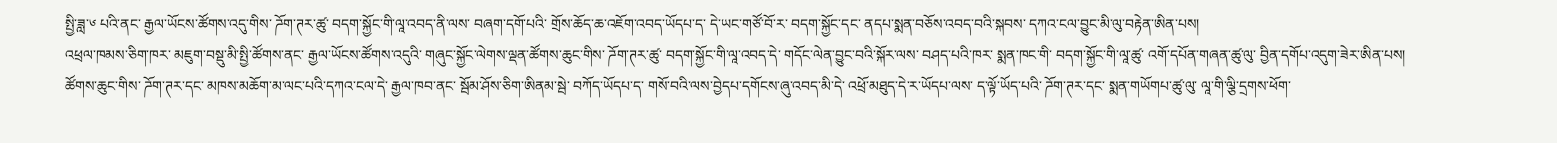སྤྱི་ཟླ་༦ པའི་ནང་ རྒྱལ་ཡོངས་ཚོགས་འདུ་གིས་ ཌོག་ཊར་ཚུ་ བདག་སྐྱོང་གི་ལཱ་འབད་ནི་ལས་ བཞག་དགོ་པའི་ གྲོས་ཆོད་ཆ་འཇོག་འབད་ཡོདཔ་ད་ དེ་ཡང་གཙོ་བོ་ར་ བདག་སྐྱོང་དང་ ནདཔ་སྨན་བཅོས་འབད་བའི་སྐབས་ དཀའ་ངལ་བྱུང་མི་ལུ་བརྟེན་ཨིན་པས།
འཕྲལ་ཁམས་ཅིག་ཁར་ མཇུག་བསྡུ་མི་སྤྱི་ཚོགས་ནང་ རྒྱལ་ཡོངས་ཚོགས་འདུའི་ གཞུང་སྐྱོང་ལེགས་ལྡན་ཚོགས་ཆུང་གིས་ ཌོག་ཊར་ཚུ་ བདག་སྐྱོང་གི་ལཱ་འབད་དེ་ གདོང་ལེན་བྱུང་བའི་སྐོར་ལས་ བཤད་པའི་ཁར་ སྨན་ཁང་གི་ བདག་སྐྱོང་གི་ལཱ་ཚུ་ འགོ་དཔོན་གཞན་ཚུ་ལུ་ བྱིན་དགོཔ་འདུག་ཟེར་ཨིན་པས།
ཚོགས་ཆུང་གིས་ ཌོག་ཊར་དང་ མཁས་མཆོག་མ་ལང་པའི་དཀའ་ངལ་དེ་ རྒྱལ་ཁབ་ནང་ སྦོམ་ཤོས་ཅིག་ཨིནམ་སྦེ་ བཀོད་ཡོདཔ་ད་ གསོ་བའི་ལས་བྱེདཔ་དགོངས་ཞུ་འབད་མི་དེ་ འཕྲོ་མཐུད་དེ་ར་ཡོདཔ་ལས་ ད་ལྟོ་ཡོད་པའི་ ཌོག་ཊར་དང་ སྨན་གཡོགཔ་ཚུ་ལུ་ ལཱ་གི་ལྕི་དྲགས་ཕོག་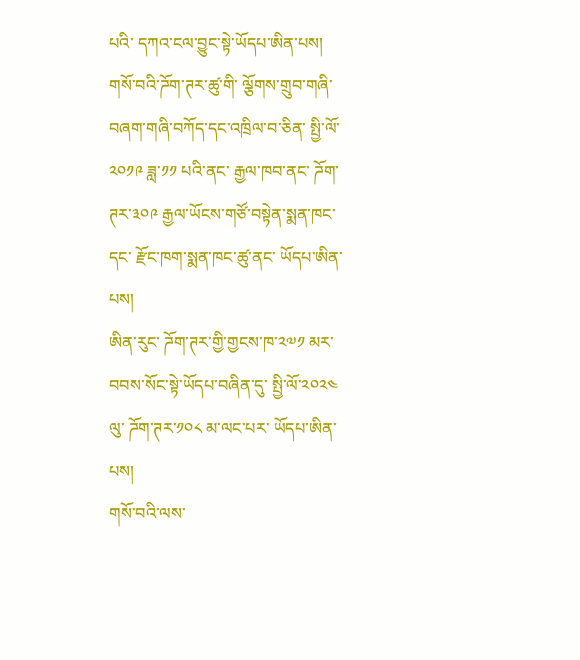པའི་ དཀའ་ངལ་བྱུང་སྟེ་ཡོདཔ་ཨིན་པས།
གསོ་བའི་ཌོག་ཊར་ཚུ་གི་ ལྕོགས་གྲུབ་གཞི་བཞག་གཞི་བཀོད་དང་འཁྲིལ་བ་ཅིན་ སྤྱི་ལོ་༢༠༡༩ ཟླ་༡༡ པའི་ནང་ རྒྱལ་ཁབ་ནང་ ཌོག་ཊར་༣༠༩ རྒྱལ་ཡོངས་གཙོ་བསྟེན་སྨན་ཁང་དང་ རྫོང་ཁག་སྨན་ཁང་ཚུ་ནང་ ཡོདཔ་ཨིན་པས།
ཨིན་རུང་ ཌོག་ཊར་གྱི་གྱངས་ཁ་༢༧༡ མར་བབས་སོང་སྟེ་ཡོདཔ་བཞིན་དུ་ སྤྱི་ལོ་༢༠༢༤ ལུ་ ཌོག་ཊར་༡༠༨ མ་ལང་པར་ ཡོདཔ་ཨིན་པས།
གསོ་བའི་ལས་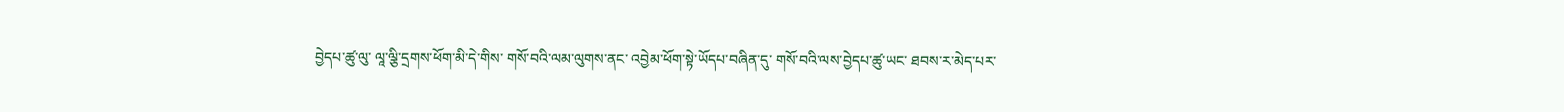བྱེདཔ་ཚུ་ལུ་ ལཱ་ལྕི་དྲགས་ཕོག་མི་དེ་གིས་ གསོ་བའི་ལམ་ལུགས་ནང་ འབྱེམ་ཕོག་སྟེ་ཡོདཔ་བཞིན་དུ་ གསོ་བའི་ལས་བྱེདཔ་ཚུ་ཡང་ ཐབས་ར་མེད་པར་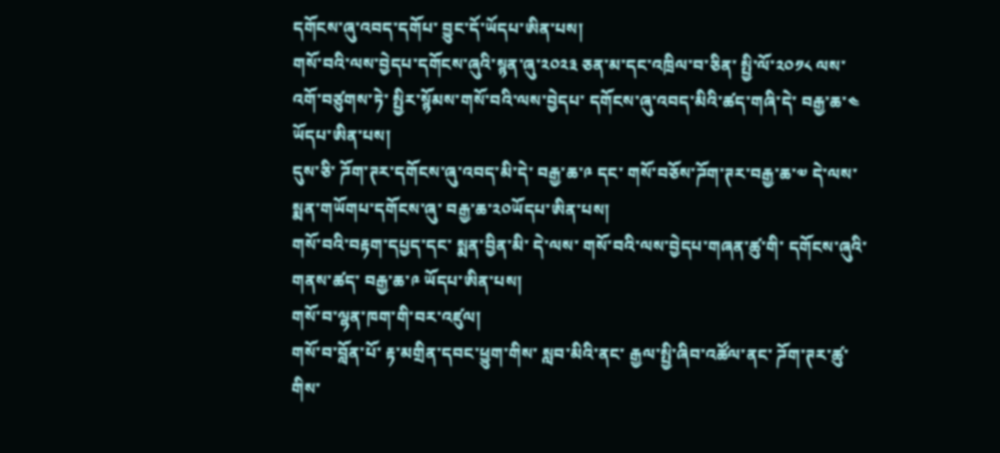དགོངས་ཞུ་འབད་དགོཔ་ བྱུང་དོ་ཡོདཔ་ཨིན་པས།
གསོ་བའི་ལས་བྱེདཔ་དགོངས་ཞུའི་སྙན་ཞུ་༢༠༢༣ ཅན་མ་དང་འཁྲིལ་བ་ཅིན་ སྤྱི་ལོ་༢༠༡༨ ལས་ འགོ་བཙུགས་ཏེ་ སྤྱིར་སྙོམས་གསོ་བའི་ལས་བྱེདཔ་ དགོངས་ཞུ་འབད་མིའི་ཚད་གཞི་དེ་ བརྒྱ་ཆ་༤ ཡོདཔ་ཨིན་པས།
དུས་ཅི་ ཌོག་ཊར་དགོངས་ཞུ་འབད་མི་དེ་ བརྒྱ་ཆ་༩ དང་ གསོ་བཅོས་ཌོག་ཊར་བརྒྱ་ཆ་༧ དེ་ལས་ སྨན་གཡོགཔ་དགོངས་ཞུ་ བརྒྱ་ཆ་༢༠ཡོདཔ་ཨིན་པས།
གསོ་བའི་བརྟག་དཔྱད་དང་ སྨན་བྱིན་མི་ དེ་ལས་ གསོ་བའི་ལས་བྱེདཔ་གཞན་ཚུ་གི་ དགོངས་ཞུའི་གནས་ཚད་ བརྒྱ་ཆ་༩ ཡོདཔ་ཨིན་པས།
གསོ་བ་ལྷན་ཁག་གི་བར་འཛུལ།
གསོ་བ་བློན་པོ་ རྟ་མགྲིན་དབང་ཕྱུག་གིས་ སླབ་མིའི་ནང་ རྒྱལ་སྤྱི་ཞིབ་འཚོལ་ནང་ ཌོག་ཊར་ཚུ་གིས་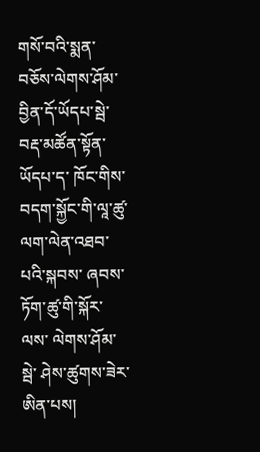གསོ་བའི་སྨན་བཅོས་ལེགས་ཤོམ་བྱིན་དོ་ཡོདཔ་སྦེ་ བརྡ་མཚོན་སྟོན་ཡོདཔ་ད་ ཁོང་གིས་ བདག་སྐྱོང་གི་ལཱ་ཚུ་ ལག་ལེན་འཐབ་པའི་སྐབས་ ཞབས་ཏོག་ཚུ་གི་སྐོར་ལས་ ལེགས་ཤོམ་སྦེ་ ཤེས་ཚུགས་ཟེར་ཨིན་པས།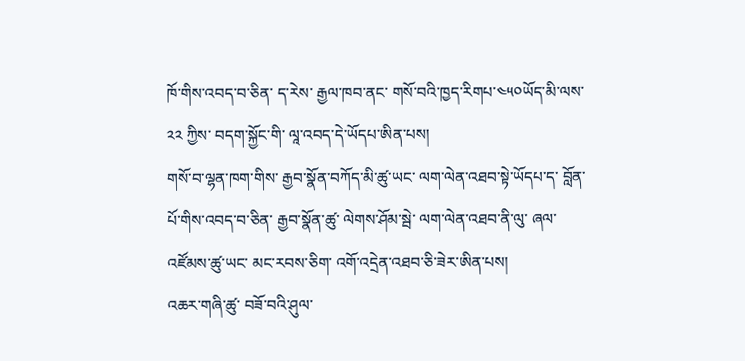ཁོ་གིས་འབད་བ་ཅིན་ ད་རེས་ རྒྱལ་ཁབ་ནང་ གསོ་བའི་ཁྱད་རིགཔ་༤༥༠ཡོད་མི་ལས་༢༢ ཀྱིས་ བདག་སྐྱོང་གི་ ལཱ་འབད་དེ་ཡོདཔ་ཨིན་པས།
གསོ་བ་ལྷན་ཁག་གིས་ རྒྱབ་སྣོན་བཀོད་མི་ཚུ་ཡང་ ལག་ལེན་འཐབ་སྟེ་ཡོདཔ་ད་ བློན་པོ་གིས་འབད་བ་ཅིན་ རྒྱབ་སྣོན་ཚུ་ ལེགས་ཤོམ་སྦེ་ ལག་ལེན་འཐབ་ནི་ལུ་ ཞལ་འཛོམས་ཚུ་ཡང་ མང་རབས་ཅིག་ འགོ་འདྲེན་འཐབ་ཅི་ཟེར་ཨིན་པས།
འཆར་གཞི་ཚུ་ བཟོ་བའི་ཤུལ་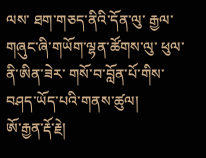ལས་ ཐག་གཅད་ནིའི་དོན་ལུ་ རྒྱལ་གཞུང་ཞི་གཡོག་ལྷན་ཚོགས་ལུ་ ཕུལ་ནི་ཨིན་ཟེར་ གསོ་བ་བློན་པོ་གིས་ བཤད་ཡོད་པའི་གནས་ཚུལ།
ཨོ་རྒྱན་རྡོ་རྗེ།